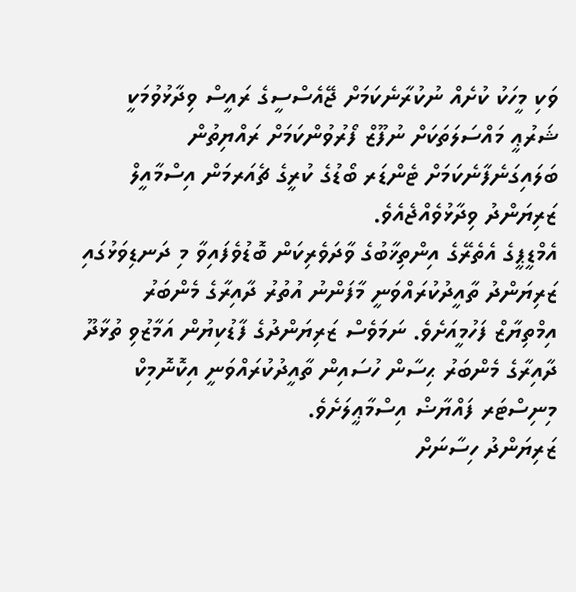ވަކި މީހަކު ކުށެއް ނުކުރާނެކަމަށް ޖޭއެސްސީގެ ރައީސް ވިދާޅުވުމަކީ ޝަރުޢީ މައްސަލަތަކަށް ނުފޫޒް ފޯރުވުންކަމަށް ރައްޔިތުން ބަލައިގަނެފާނެކަމަށް ޓެންޑަރ ބޯޑުގެ ކުރީގެ ޗެއަރމަން އިސްމާއީލް ޒަރިޔަންދު ވިދާޅުވެއްޖެއެވެ.
އެމްޑީޕީގެ އެތެރޭގެ އިންތިޚާބުގެ ވާދަވެރިކަން ބޮޑުވެފައިވާ މި ދަނޑިވަޅުގައި ޒަރިޔަންދު ތާއީދުކުރައްވަނީ މާފަންނު އުތުރު ދާއިރާގެ މެންބަރު އިމްތިޔާޒް ފަހުމީއަށެވެ. ނަމަވެސް ޒަރިޔަންދުގެ ފާޑުކިޔުން އަމާޒުވި ތުޅާދޫ ދާއިރާގެ މެންބަރު ޙިސާން ހުސައިން ތާއީދުކުރައްވަނީ އިކޮނޮމިކް މިނިސްޓަރ ފައްޔާޟް އިސްމާޢީލަށެވެ.
ޒަރިޔަންދު ހިސާނަށް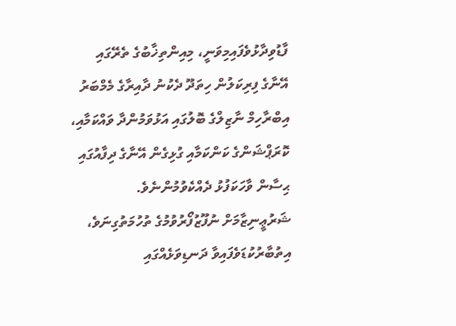ފާޑުވިދާޅުވެފައިމިވަނީ، މިއިންތިޚާބުގެ ތެރޭގައި އޭނާގެ ފިރިކަލުން ހިތަދޫ ދެކުނު ދާއިރާގެ މެމްބަރު އިބްރާހިމް ނާޒިލްގެ ބޮލުގައި އަޅުވަމުންދާ ވައްކަމާއި، ކޮރަޕްޝަންގެ ކަންކަމާއި ގުޅިގެން އޭނާގެ ދިފާއުގައި ޙިސާން ވާހަކަފުޅު ދެއްކެވުމުންނެވެ.
ޝަރުޢީނިޒާމަށް ނުފޫޒުފޯރުވުމުގެ ތުހުމަތުގިނަވެ، އިތުބާރުކުޑަވެފައިވާ ދަނޑިވަޅެއްގައި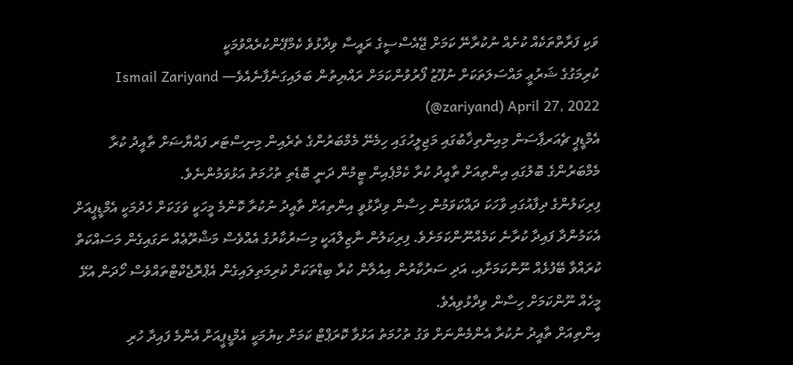ވަކި ފަރާތްތަކެއް ކުށެއް ނުކުރާނޭ ކަމަށް ޖޭއެސްސީގެ ރައީސާ ވިދާޅުވެ ކެމްޕޭންކުރެއްވުމަކީ
ކުރިމަގުގެ ޝަރުޢީ މައްސަލަތަކަށް ނުފޫޒު ފޯރުވުންކަމަށް ރައްޔިތުން ބަލައިގަނެފާނެއެވެ— Ismail Zariyand (@zariyand) April 27, 2022
އެމްޑީޕީ ޗެއަރޕާސަން މިއިންތިޚާބުގައި މަޖިލީހުގައި ހިމެނޭ މެމްބަރުންގެ ތެރެއިން މިނިސްޓަރ ފައްޔާޟަށް ތާއީދު ކުރާ މެމްބަރުންގެ ބޮލުގައި އިންތިއަށް ތާއީދު ކުރާ ކެމްޕެއިން ޓީމުން ދަނީ ބޮޑެތި ތުހުމަތު އަޅުވަމުންނެވެ.
ފިރިކަލުންގެ ދިފާއުގައި ވާހަކަ ދައްކަވަމުން ހިސާން ވިދާޅުވީ އިންތިއަށް ތާއީދު ނުކުރާ ކޮންމެ މީހަކީ ވަގަކަށް ހެދުމަކީ އެމްޑީޕީއަށް އެކަމުންދާ ފައިދާ ކުރާނެ ކަމެއްނޫންކަމަށެވެ. ފިރިކަލުން ނާޒިލްއަކީ މިސަރުކާރުގެ އެއްވެސް މަޝްރޫޢެއް ނަގައިގެން މަސައްކަތް ކުރައްވާ ބޭފުޅެއް ނޫންކަމަށާއި، އަދި ސަރުކާރުން އިއުލާން ކުރާ ބިޑްތަކަށް ކުރިމަތިލައިގެން އެޕްރޮޖެކްޓްތައްވެސް ހޯދަން އުޅޭ މީހެއް ނޫންކަމަށް ހިސާން ވިދާޅުވިއެވެ.
އިންތިއަށް ތާއީދު ނުކުރާ އެންމެންނަށް ވަގު ތުހުމަތު އަޅުވާ ކޮރަޕްޓް ކަމަށް ކިޔުމަކީ އެމްޑީޕީއަށް އެންމެ ފައިދާ ހުރި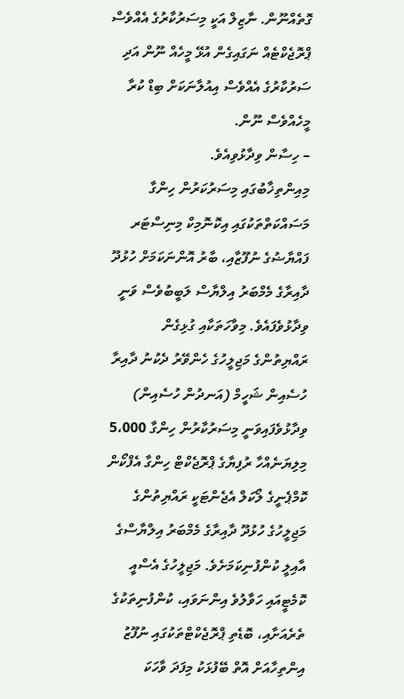ގޮތެއްނޫން. ނާޒިލް އަކީ މިސަރުކާރުގެ އެއްވެސް ޕްރޮޖެކްޓެއް ނަގައިގެން އުޅޭ މީހެއް ނޫން އަދި ސަރުކާރުގެ އެއްވެސް އިއުލާނަކަށް ބިޑް ކުރާ މީހެއްވެސް ނޫން.
– ހިސާން ވިދާޅުވިއެވެ.
މިއިންތިޚާބުގައި މިސަރުކަރުން ހިންގާ މަސައްކަތްތަކުގައި އިކޮނޮމިކް މިނިސްޓަރ ފައްޔާޟުގެ ނުފޫޒާއި، ބާރު އޮންނަކަމަށް ހުޅުދޫ ދާއިރާގެ މެމްބަރު އިލްޔާސް ލަބީބުވެސް ވަނީ ވިދާޅުވެފައެވެ. މިވާހަތަކާއި ގުޅިގެން ރައްޔިތުންގެ މަޖިލީހުގެ ހެންވޭރު ދެކުނު ދާއިރާ ހުސެއިން ޝަހީމް (އަނދުން ހުސެއިން) ވިދާޅުވެފައިވަނީ މިސަރުކާރުން ހިންގާ 5،000 މިލިޔަނެއްހާ ރުފިޔާގެ ޕްރޮޖެކްޓް ހިންގާ އެފްކޯން ކޮމްޕެނީގެ ލޯކަލް އެޖެންޓަކީ ރައްޔިތުންގެ މަޖިލީހުގެ ހުޅުދޫ ދާއިރާގެ މެމްބަރު އިލްޔާސްގެ އާއިލީ ކުންފުނިކަމަށެވެ. މަޖިލީހުގެ އެސްއީ ކޮމެޓީއައި ހަވާލުވެ އިންނަވައި، ކުންފުނިތަކުގެ ތެރެއަށާއި، ބޮޑެތި ޕްރޮޖެކްޓްތަކުގައި ނުފޫޒު އިންތިހާއަށް އޮތް ބޭފުޅަކު މިފަދަ ވާހަކަ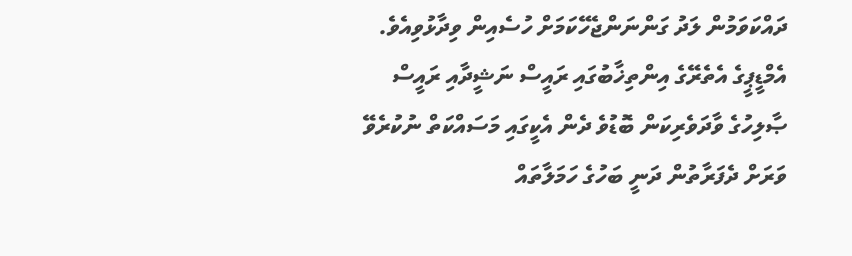ދައްކަވަމުން ލަދު ގަންނަންޖެހޭކަމަށް ހުސެއިން ވިދާޅުވިއެވެ.
އެމްޑީޕީގެ އެތެރޭގެ އިންތިޚާބުގައި ރައީސް ނަޝީދާއި ރައީސް ޞާލިހުގެ ވާދަވެރިކަން ބޮޑުވެ ދެން އެކީގައި މަސައްކަތް ނުކުރެވޭ ވަރަށް ދެފަރާތުން ދަނީ ބަހުގެ ހަމަލާތައް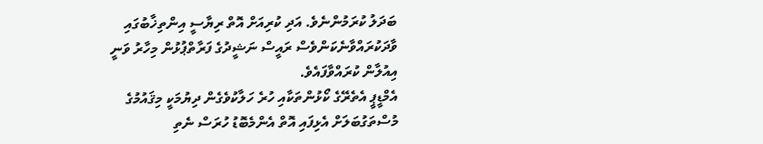ބަދަލު ކުރަމުންނެވެ. އަދި ކުރިއަށް އޮތް ރިޔާސީ އިންތިޚާބުގައި ވާދަކުރައްވާނެކަންވެސް ރައީސް ނަޝީދުގެ ފަރާތްޕުޅުން މިހާރު ވަނީ އިއުލާން ކުރައްވާފައެވެ.
އެމްޑީޕީ އެތެރޭގެ ކޯޅުންތަކާއި ހުރެ ހަލާކުވެގެން ދިޔުމަކީ މިޤައުމުގެ މުސްތަގުބަލަށް އެޅިފައި އޮތް އެންމެބޮޑު ހުރަސް ނެތި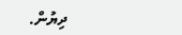ދިޔުން.